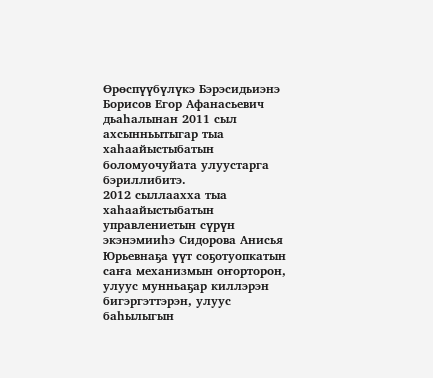Өрөспүүбүлүкэ Бэрэсидьиэнэ Борисов Егор Афанасьевич дьаһалынан 2011 сыл ахсынньытыгар тыа хаһаайыстыбатын боломуочуйата улуустарга бэриллибитэ.
2012 сыллаахха тыа хаһаайыстыбатын управлениетын сүрүн экэнэмииһэ Сидорова Анисья Юрьевнаҕа үүт соҕотуопкатын саҥа механизмын оҥорторон, улуус мунньаҕар киллэрэн бигэргэттэрэн, улуус баһылыгын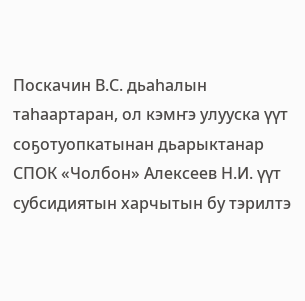Поскачин В.С. дьаһалын таһаартаран, ол кэмҥэ улууска үүт соҕотуопкатынан дьарыктанар СПОК «Чолбон» Алексеев Н.И. үүт субсидиятын харчытын бу тэрилтэ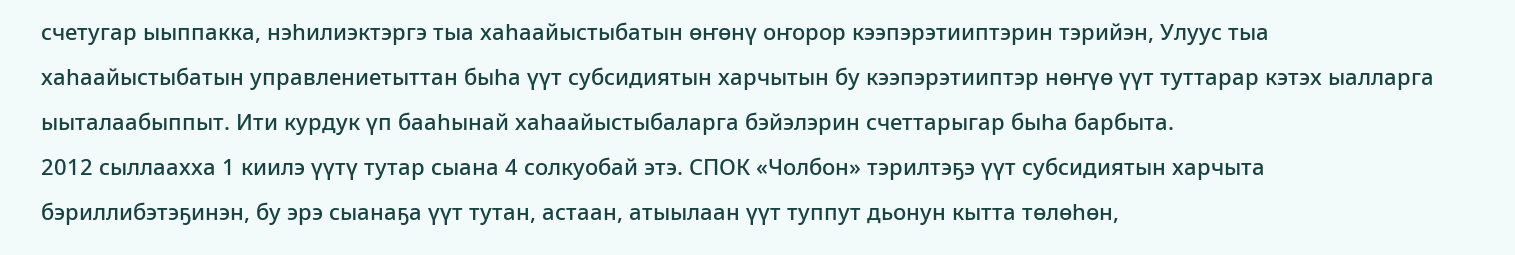счетугар ыыппакка, нэһилиэктэргэ тыа хаһаайыстыбатын өҥөнү оҥорор кээпэрэтииптэрин тэрийэн, Улуус тыа хаһаайыстыбатын управлениетыттан быһа үүт субсидиятын харчытын бу кээпэрэтииптэр нөҥүө үүт туттарар кэтэх ыалларга ыыталаабыппыт. Ити курдук үп бааһынай хаһаайыстыбаларга бэйэлэрин счеттарыгар быһа барбыта.
2012 сыллаахха 1 киилэ үүтү тутар сыана 4 солкуобай этэ. СПОК «Чолбон» тэрилтэҕэ үүт субсидиятын харчыта бэриллибэтэҕинэн, бу эрэ сыанаҕа үүт тутан, астаан, атыылаан үүт туппут дьонун кытта төлөһөн,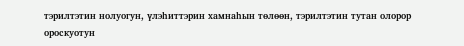тэрилтэтин нолуогун, үлэһиттэрин хамнаһын төлөөн, тэрилтэтин тутан олорор ороскуотун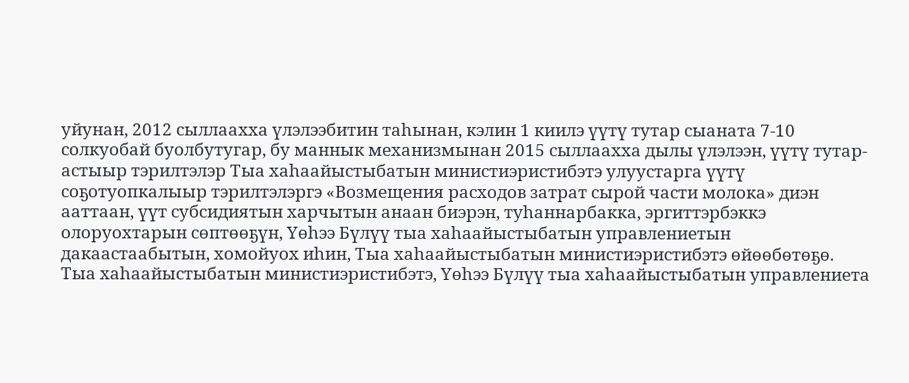уйунан, 2012 сыллаахха үлэлээбитин таһынан, кэлин 1 киилэ үүтү тутар сыаната 7-10 солкуобай буолбутугар, бу маннык механизмынан 2015 сыллаахха дылы үлэлээн, үүтү тутар-астыыр тэрилтэлэр Тыа хаһаайыстыбатын министиэристибэтэ улуустарга үүтү соҕотуопкалыыр тэрилтэлэргэ «Возмещения расходов затрат сырой части молока» диэн ааттаан, үүт субсидиятын харчытын анаан биэрэн, туһаннарбакка, эргиттэрбэккэ олоруохтарын сөптөөҕүн, Үөһээ Бүлүү тыа хаһаайыстыбатын управлениетын дакаастаабытын, хомойуох иһин, Тыа хаһаайыстыбатын министиэристибэтэ өйөөбөтөҕө.
Тыа хаһаайыстыбатын министиэристибэтэ, Үөһээ Бүлүү тыа хаһаайыстыбатын управлениета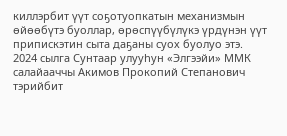киллэрбит үүт соҕотуопкатын механизмын өйөөбүтэ буоллар, өрөспүүбүлүкэ үрдүнэн үүт припискэтин сыта даҕаны суох буолуо этэ.
2024 сылга Сунтаар улууһун «Элгээйи» ММК салайааччы Акимов Прокопий Степанович тэрийбит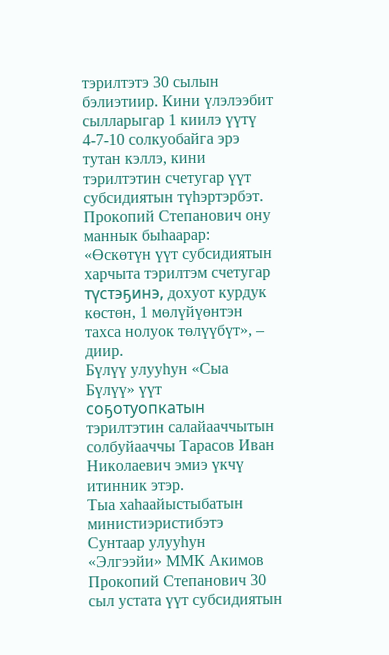тэрилтэтэ 30 сылын бэлиэтиир. Кини үлэлээбит сылларыгар 1 киилэ үүтү 4-7-10 солкуобайга эрэ тутан кэллэ, кини тэрилтэтин счетугар үүт субсидиятын түһэртэрбэт.
Прокопий Степанович ону маннык быһаарар: «Өскөтүн үүт субсидиятын харчыта тэрилтэм счетугар түстэҕинэ, дохуот курдук көстөн, 1 мөлүйүөнтэн тахса нолуок төлүүбүт», – диир.
Бүлүү улууһун «Сыа Бүлүү» үүт соҕотуопкатын тэрилтэтин салайааччытын солбуйааччы Тарасов Иван Николаевич эмиэ үкчү итинник этэр.
Тыа хаһаайыстыбатын министиэристибэтэ Сунтаар улууһун «Элгээйи» ММК Акимов Прокопий Степанович 30 сыл устата үүт субсидиятын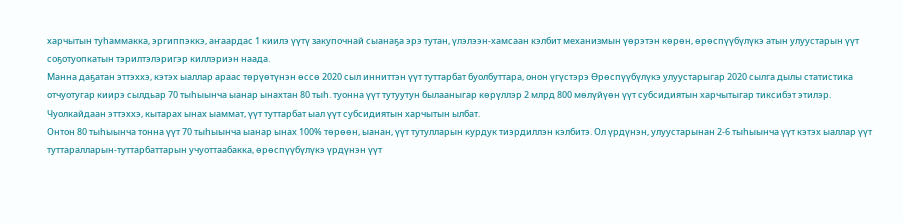харчытын туһаммакка, эргиппэккэ, аҥаардас 1 киилэ үүтү закупочнай сыанаҕа эрэ тутан, үлэлээн-хамсаан кэлбит механизмын үөрэтэн көрөн, өрөспүүбүлүкэ атын улуустарын үүт соҕотуопкатын тэрилтэлэригэр киллэриэн наада.
Манна даҕатан эттэххэ, кэтэх ыаллар араас төрүөтүнэн өссө 2020 сыл инниттэн үүт туттарбат буолбуттара, онон үгүстэрэ Өрөспүүбүлүкэ улуустарыгар 2020 сылга дылы статистика отчуотугар киирэ сылдьар 70 тыһыынча ыанар ынахтан 80 тыһ. туонна үүт тутуутун былааныгар көрүллэр 2 млрд 800 мөлүйүөн үүт субсидиятын харчытыгар тиксибэт этилэр. Чуолкайдаан эттэххэ, кытарах ынах ыаммат, үүт туттарбат ыал үүт субсидиятын харчытын ылбат.
Онтон 80 тыһыынча тонна үүт 70 тыһыынча ыанар ынах 100% төрөөн, ыанан, үүт тутулларын курдук тиэрдиллэн кэлбитэ. Ол үрдүнэн, улуустарынан 2-6 тыһыынча үүт кэтэх ыаллар үүт туттаралларын-туттарбаттарын учуоттаабакка, өрөспүүбүлүкэ үрдүнэн үүт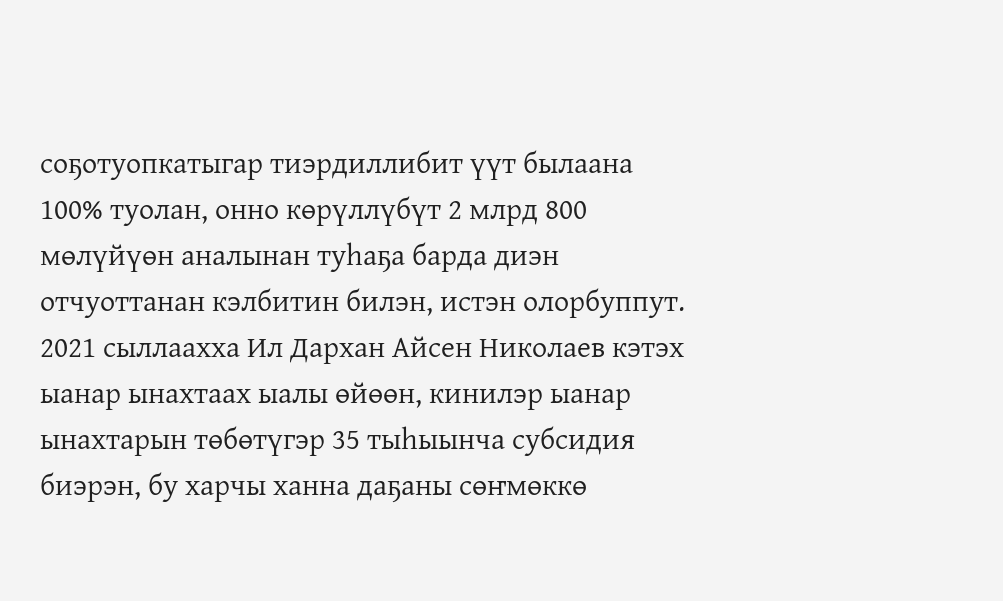соҕотуопкатыгар тиэрдиллибит үүт былаана 100% туолан, онно көрүллүбүт 2 млрд 800 мөлүйүөн аналынан туһаҕа барда диэн отчуоттанан кэлбитин билэн, истэн олорбуппут.
2021 сыллаахха Ил Дархан Айсен Николаев кэтэх ыанар ынахтаах ыалы өйөөн, кинилэр ыанар ынахтарын төбөтүгэр 35 тыһыынча субсидия биэрэн, бу харчы ханна даҕаны сөҥмөккө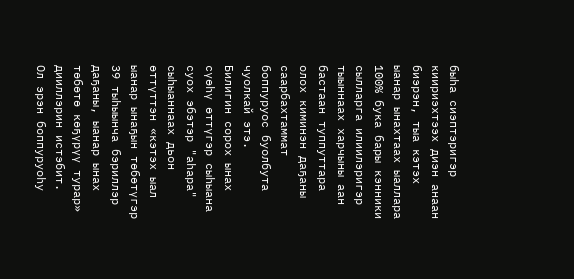быһа сиэптэригэр киириэхтээх диэн анаан биэрэн, тыа кэтэх ыанар ынахтаах ыаллара 100% бука бары кэнники сылларга илиилэригэр тыыннаах харчыны аан бастаан туппуттара олох киминэн даҕаны саарбахтаммат боппуруос буолбута чуолкай этэ.
Билигин сорох ынах сүөһү өттүгэр сыһыана суох эбэтэр "аһара" сыһыаннаах дьон өттүттэн «кэтэх ыал ыанар ынаҕын төбөтүгэр 39 тыһыынча бэриллэр даҕаны, ыанар ынах төбөтө көҕүрүү турар» дииллэрин истэбит.
Ол эрэн боппуруоһу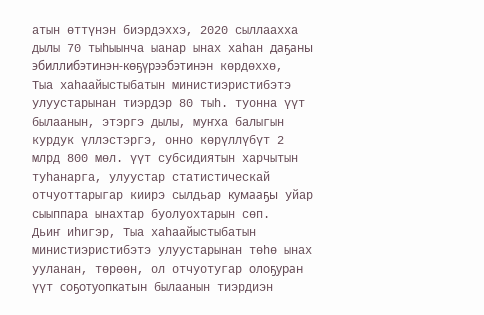атын өттүнэн биэрдэххэ, 2020 сыллаахха дылы 70 тыһыынча ыанар ынах хаһан даҕаны эбиллибэтинэн-көҕүрээбэтинэн көрдөххө, Тыа хаһаайыстыбатын министиэристибэтэ улуустарынан тиэрдэр 80 тыһ. туонна үүт былаанын, этэргэ дылы, муҥха балыгын курдук үллэстэргэ, онно көрүллүбүт 2 млрд 800 мөл. үүт субсидиятын харчытын туһанарга, улуустар статистическай отчуоттарыгар киирэ сылдьар кумааҕы уйар сыыппара ынахтар буолуохтарын сөп.
Дьиҥ иһигэр, Тыа хаһаайыстыбатын министиэристибэтэ улуустарынан төһө ынах ууланан, төрөөн, ол отчуотугар олоҕуран үүт соҕотуопкатын былаанын тиэрдиэн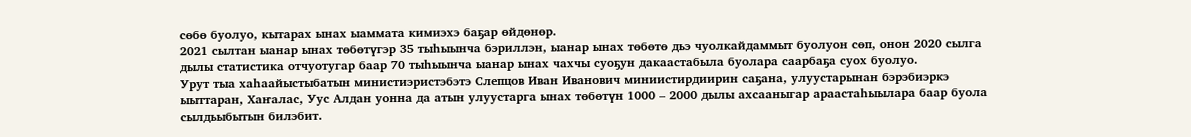сөбө буолуо, кытарах ынах ыаммата кимиэхэ баҕар өйдөнөр.
2021 сылтан ыанар ынах төбөтүгэр 35 тыһыынча бэриллэн, ыанар ынах төбөтө дьэ чуолкайдаммыт буолуон сөп, онон 2020 сылга дылы статистика отчуотугар баар 70 тыһыынча ыанар ынах чахчы суоҕун дакаастабыла буолара саарбаҕа суох буолуо.
Урут тыа хаһаайыстыбатын министиэристэбэтэ Слепцов Иван Иванович миниистирдиирин саҕана, улуустарынан бэрэбиэркэ ыыттаран, Хаҥалас, Уус Алдан уонна да атын улуустарга ынах төбөтүн 1000 – 2000 дылы ахсааныгар араастаһыылара баар буола сылдьыбытын билэбит.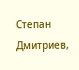Степан Дмитриев,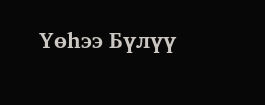Үөһээ Бүлүү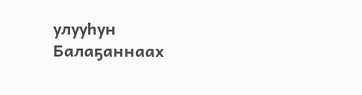улууһун Балаҕаннаах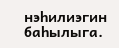нэһилиэгин баһылыга.